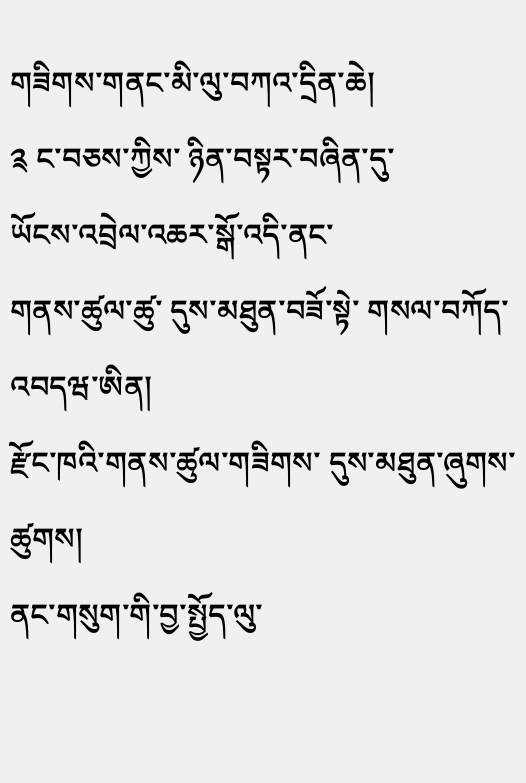གཟིགས་གནང་མི་ལུ་བཀའ་དྲིན་ཆེ།
༉ ང་བཅས་ཀྱིས་ ཉིན་བསྟར་བཞིན་དུ་
ཡོངས་འབྲེལ་འཆར་སྒོ་འདི་ནང་
གནས་ཚུལ་ཚུ་ དུས་མཐུན་བཟོ་སྟེ་ གསལ་བཀོད་འབདཝ་ཨིན།
རྫོང་ཁའི་གནས་ཚུལ་གཟིགས་ དུས་མཐུན་ཞུགས་ཚུགས།
ནང་གསུག་གི་བྱ་སྤྱོད་ལུ་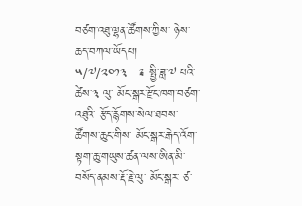བཙག་འཐུ་ལྷན་ཚོགས་ཀྱིས་ ཉེས་ཆད་བཀལ་ཡོདཔ།
༥/༧/༢༠༡༣   ༉ སྤྱི་ཟླ་༧ པའི་ཚེས་༣ ལུ་ མོང་སྒར་རྫོང་ཁག་བཙག་འཐུའི་ རྩོད་རྙོགས་སེལ་ཐབས་ཚོགས་ཆུང་གིས་ མོང་སྒར་རྒེད་འོག་ སྟག་ཆུ་གཡུས་ཚན་ལས་ཨིན་མི་ བསོད་ནམས་རྡོ་རྗེ་ལུ་ མོང་སྒར་ ཙ་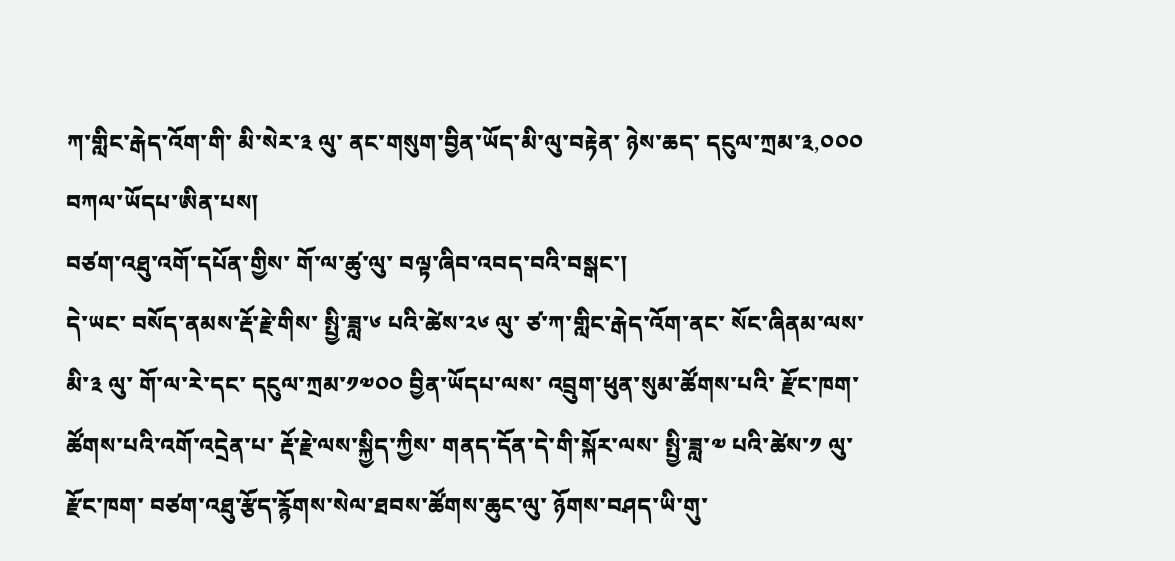ཀ་གླིང་རྒེད་འོག་གི་ མི་སེར་༣ ལུ་ ནང་གསུག་བྱིན་ཡོད་མི་ལུ་བརྟེན་ ཉེས་ཆད་ དངུལ་ཀྲམ་༣,༠༠༠ བཀལ་ཡོདཔ་ཨིན་པས།
བཙག་འཐུ་འགོ་དཔོན་གྱིས་ གོ་ལ་ཚུ་ལུ་ བལྟ་ཞིབ་འབད་བའི་བསྒང་།
དེ་ཡང་ བསོད་ནམས་རྡོ་རྗེ་གིས་ སྤྱི་ཟླ་༦ པའི་ཚེས་༢༦ ལུ་ ཙ་ཀ་གླིང་རྒེད་འོག་ནང་ སོང་ཞིནམ་ལས་ མི་༣ ལུ་ གོ་ལ་རེ་དང་ དངུལ་ཀྲམ་༡༧༠༠ བྱིན་ཡོདཔ་ལས་ འབྲུག་ཕུན་སུམ་ཚོགས་པའི་ རྫོང་ཁག་ཚོགས་པའི་འགོ་འདྲེན་པ་ རྡོ་རྗེ་ལས་སྐྱིད་ཀྱིས་ གནད་དོན་དེ་གི་སྐོར་ལས་ སྤྱི་ཟླ་༧ པའི་ཚེས་༡ ལུ་ རྫོང་ཁག་ བཙག་འཐུ་རྩོད་རྙོགས་སེལ་ཐབས་ཚོགས་ཆུང་ལུ་ ཉོགས་བཤད་ཡི་གུ་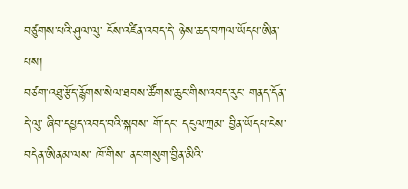བཙུགས་པའི་ཤུལ་ལུ་ ངོས་འཛིན་འབད་དེ་ ཉེས་ཆད་བཀལ་ཡོདཔ་ཨིན་པས།
བཙག་འཐུ་རྩོད་རྙོགས་སེལ་ཐབས་ཚོགས་ཆུང་གིས་འབད་རུང་ གནད་དོན་དེ་ལུ་ ཞིབ་དཔྱད་འབད་བའི་སྐབས་ གོ་དང་ དངུལ་ཀྲམ་ བྱིན་ཡོདཔ་ངེས་བདེན་ཨིནམ་ལས་ ཁོ་གིས་ ནང་གསུག་བྱིན་མིའི་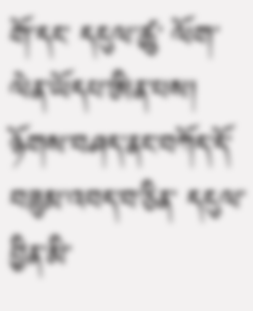གོ་དང་ དངུལ་ཚུ་ ལོག་ལེན་ཡོདཔ་ཨིན་པས།
ཉོགས་བཤད་ནང་བཀོད་དོ་བཟུམ་འབད་བ་ཅིན་ དངུལ་བྱིན་མི་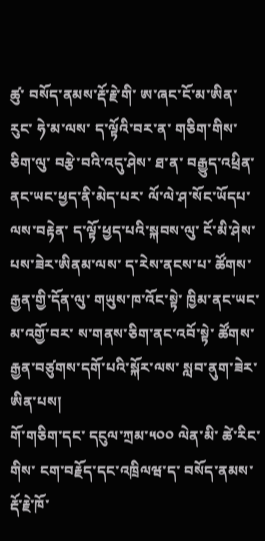ཚུ་ བསོད་ནམས་རྡོ་རྗེ་གི་ ཨ་ཞང་ངོ་མ་ཨིན་རུང་ ཧེ་མ་ལས་ ད་ལྟོའི་བར་ན་ གཅིག་གིས་ཅིག་ལུ་ བརྩེ་བའི་འདུ་ཤེས་ ཐ་ན་ བརྒྱུད་འཕྲིན་ནང་ཡང་ཕྱད་ནི་མེད་པར་ ལོ་ལེ་ཤ་སོང་ཡོདཔ་ལས་བརྟེན་ ད་ལྟོ་ཕྱད་པའི་སྐབས་ལུ་ ངོ་མི་ཤེས་པས་ཟེར་ཨིནམ་ལས་ ད་རེས་ནངས་པ་ ཚོགས་རྒྱན་གྱི་དོན་ལུ་ གཡུས་ཁ་འོང་སྟེ་ ཁྱིམ་ནང་ཡང་མ་འགྱོ་བར་ ས་གནས་ཅིག་ནང་འབོ་སྟེ་ ཚོགས་རྒྱན་བཙུགས་དགོ་པའི་སྐོར་ལས་ སླབ་ནུག་ཟེར་ཨིན་པས།
གོ་གཅིག་དང་ དངུལ་ཀྲམ་༥༠༠ ལེན་མི་ ཚེ་རིང་གིས་ ངག་བརྗོད་དང་འཁྲིལཝ་ད་ བསོད་ནམས་རྡོ་རྗེ་ཁོ་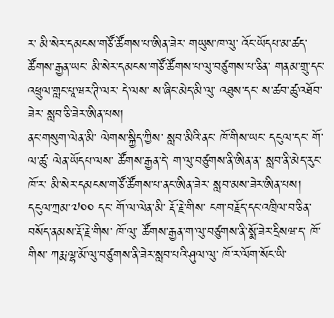ར་ མི་སེར་དམངས་གཙོ་ཚོགས་པ་ཨིན་ཟེར་ གཡུས་ཁ་ལུ་ འོང་ཡོདཔ་མ་ཚད་ ཚོགས་རྒྱན་ཡང་ མི་སེར་དམངས་གཙོ་ཚོགས་པ་ལུ་བཙུགས་པ་ཅིན་ གནམ་གྲུ་དང་ འཕྲུལ་གླང་པཱ་ཝར་ཊི་ལར་ དེ་ལས་ ས་ཞིང་མེད་མི་ལུ་ འཐུས་དང་ ས་ཚབ་ཚུ་འཐོབ་ཟེར་ སླབ་ཅི་ཟེར་ཨིན་པས།
ནང་གསུག་ལེན་མི་ ལེགས་སྐྱིད་ཀྱིས་ སླབ་མིའི་ནང་ ཁོ་གིས་ཡང་ དངུལ་དང་ གོ་ལ་ཚུ་ ལེན་ཡོདཔ་ལས་ ཚོགས་རྒྱན་དེ་ ག་ལུ་བཙུགས་ནི་ཨིན་ན་ སླབ་ནི་མེད་རུང་ ཁོ་ར་ མི་སེར་དམངས་གཙོ་ཚོགས་པ་ནང་ཨིན་ཟེར་ སླབ་མས་ཟེར་ཨིན་པས།
དངུལ་ཀྲམ་༧༠༠ དང་ གོ་ལ་ལེན་མི་ རྡོ་རྗེ་གིས་ ངག་བརྗོད་དང་འཁྲིལ་བ་ཅིན་ བསོད་ནམས་རྡོ་རྗེ་གིས་ ཁོ་ལུ་ ཚོགས་རྒྱན་ག་ལུ་བཙུགས་ནི་སྨོ་ཟེར་དྲིསཝ་ད་ ཁོ་གིས་ ཀརྨ་ལྷ་མོ་ལུ་བཙུགས་ནི་ཟེར་སླབ་པའི་ཤུལ་ལུ་ ཁོ་ར་ལོག་སོང་ཡི་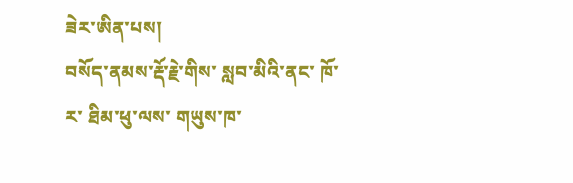ཟེར་ཨིན་པས།
བསོད་ནམས་རྡོ་རྗེ་གིས་ སླབ་མིའི་ནང་ ཁོ་ར་ ཐིམ་ཕུ་ལས་ གཡུས་ཁ་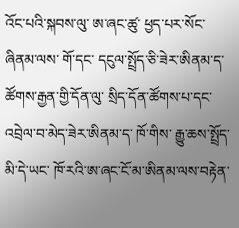འོང་པའི་སྐབས་ལུ་ ཨ་ཞང་ཚུ་ ཕྱད་པར་སོང་ཞིནམ་ལས་ གོ་དང་ དངུལ་སྤྲོད་ཅི་ཟེར་ཨིནམ་ད་ ཚོགས་རྒྱན་གྱི་དོན་ལུ་ སྲིད་དོན་ཚོགས་པ་དང་ འབྲེལ་བ་མེད་ཟེར་ཨིནམ་ད་ ཁོ་གིས་ རྒྱུ་ཆས་སྤྲོད་མི་དེ་ཡང་ ཁོ་རའི་ཨ་ཞང་ངོ་མ་ཨིནམ་ལས་བརྟེན་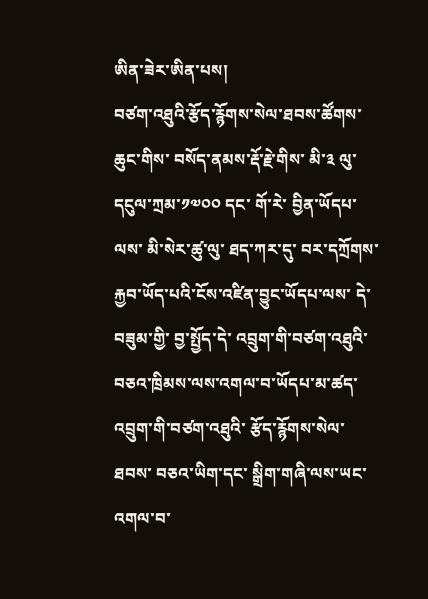ཨིན་ཟེར་ཨིན་པས།
བཙག་འཐུའི་རྩོད་རྙོགས་སེལ་ཐབས་ཚོགས་ཆུང་གིས་ བསོད་ནམས་རྡོ་རྗེ་གིས་ མི་༣ ལུ་ དངུལ་ཀྲམ་༡༧༠༠ དང་ གོ་རེ་ བྱིན་ཡོདཔ་ལས་ མི་སེར་ཚུ་ལུ་ ཐད་ཀར་དུ་ བར་དཀྲོགས་རྐྱབ་ཡོད་པའི་ངོས་འཛིན་བྱུང་ཡོདཔ་ལས་ དེ་བཟུམ་གྱི་ བྱ་སྤྱོད་དེ་ འབྲུག་གི་བཙག་འཐུའི་བཅའ་ཁྲིམས་ལས་འགལ་བ་ཡོདཔ་མ་ཚད་ འབྲུག་གི་བཙག་འཐུའི་ རྩོད་རྙོགས་སེལ་ཐབས་ བཅའ་ཡིག་དང་ སྒྲིག་གཞི་ལས་ཡང་ འགལ་བ་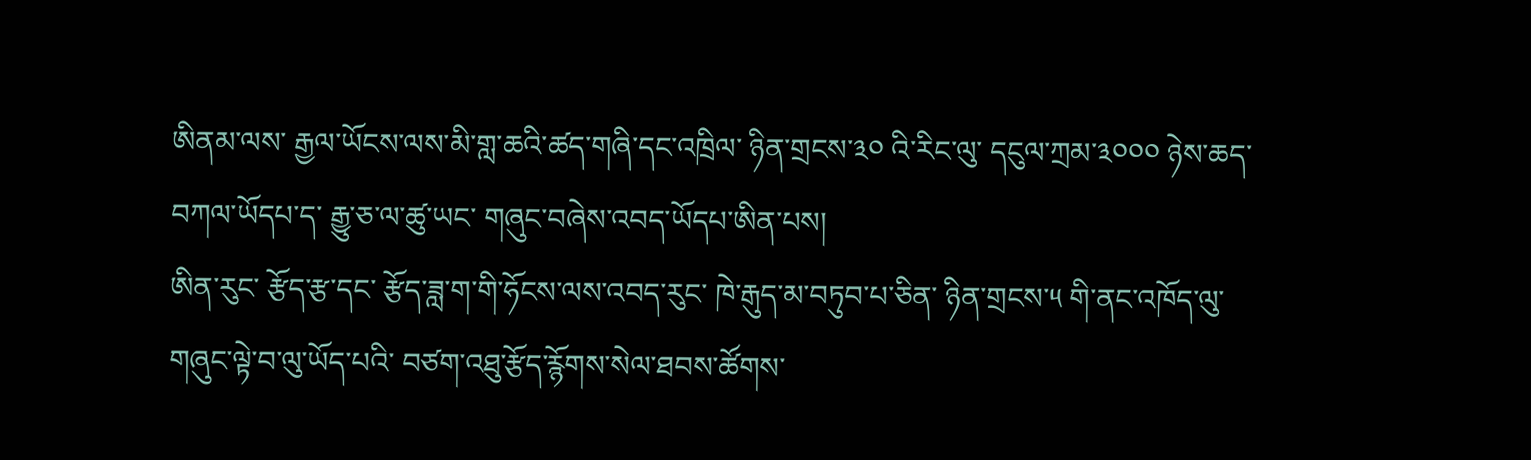ཨིནམ་ལས་ རྒྱལ་ཡོངས་ལས་མི་གླ་ཆའི་ཚད་གཞི་དང་འཁྲིལ་ ཉིན་གྲངས་༣༠ འི་རིང་ལུ་ དངུལ་ཀྲམ་༣༠༠༠ ཉེས་ཆད་བཀལ་ཡོདཔ་ད་ རྒྱུ་ཅ་ལ་ཚུ་ཡང་ གཞུང་བཞེས་འབད་ཡོདཔ་ཨིན་པས།
ཨིན་རུང་ རྩོད་རྩ་དང་ རྩོད་ཟླ་ག་གི་ཧོངས་ལས་འབད་རུང་ ཁེ་རྒུད་མ་བཏུབ་པ་ཅིན་ ཉིན་གྲངས་༥ གི་ནང་འཁོད་ལུ་ གཞུང་ལྟེ་བ་ལུ་ཡོད་པའི་ བཙག་འཐུ་རྩོད་རྙོགས་སེལ་ཐབས་ཚོགས་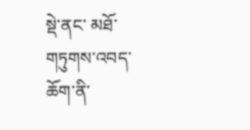སྡེ་ནང་ མཐོ་གཏུགས་འབད་ཆོག་ནི་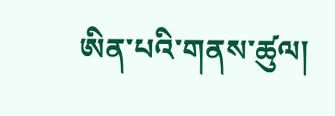ཨིན་པའི་གནས་ཚུལ།